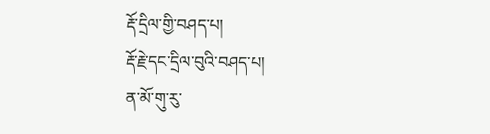རྡོ་དྲིལ་གྱི་བཤད་པ།
རྡོ་རྗེ་དང་དྲིལ་བུའི་བཤད་པ།
ན་མོ་གུ་རུ་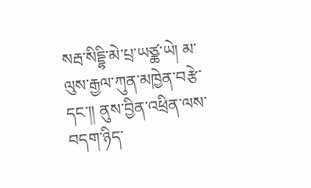སརྦ་སིདྡྷི་མེ་པྲ་ཡཙྪ་ཡེ། མ་ལུས་རྒྱལ་ཀུན་མཁྱེན་བརྩེ་དང་།། ནུས་བྱིན་འཕྲིན་ལས་བདག་ཉིད་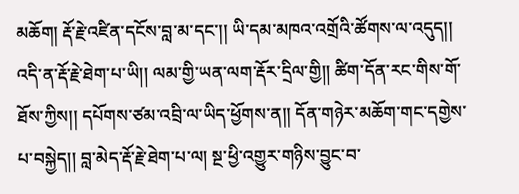མཆོག། རྡོ་རྗེ་འཛིན་དངོས་བླ་མ་དང་།། ཡི་དམ་མཁའ་འགྲོའི་ཚོགས་ལ་འདུད།། འདི་ན་རྡོ་རྗེ་ཐེག་པ་ཡི།། ལམ་གྱི་ཡན་ལག་རྡོར་དྲིལ་གྱི།། ཚིག་དོན་རང་གིས་གོ་ཐོས་ཀྱིས།། དཔོགས་ཙམ་འབྲི་ལ་ཡིད་ཕྱོགས་ན།། དོན་གཉེར་མཆོག་གང་དགྱེས་པ་བསྐྱེད།། བླ་མེད་རྡོ་རྗེ་ཐེག་པ་ལ། སྔ་ཕྱི་འགྱུར་གཉིས་བྱུང་བ་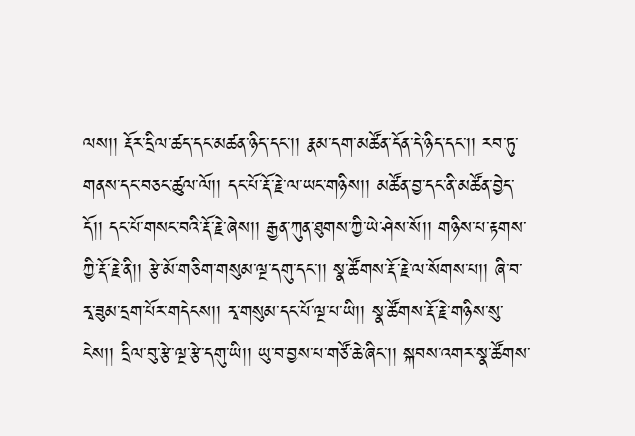ལས།། རྡོར་དྲིལ་ཚད་དང་མཚན་ཉིད་དང་།། རྣམ་དག་མཚོན་དོན་དེ་ཉིད་དང་།། རབ་ཏུ་གནས་དང་བཅང་ཚུལ་ལོ།། དང་པོ་རྡོ་རྗེ་ལ་ཡང་གཉིས།། མཚོན་བྱ་དང་ནི་མཚོན་བྱེད་དོ།། དང་པོ་གསང་བའི་རྡོ་རྗེ་ཞེས།། རྒྱན་ཀུན་ཐུགས་ཀྱི་ཡེ་ཤེས་སོ།། གཉིས་པ་རྟགས་ཀྱི་རྡོ་རྗེ་ནི།། རྩེ་མོ་གཅིག་གསུམ་ལྔ་དགུ་དང་།། སྣ་ཚོགས་རྡོ་རྗེ་ལ་སོགས་པ།། ཞི་བ་རྭ་ཟུམ་དྲག་པོར་གདེངས།། རྭ་གསུམ་དང་པོ་ལྔ་པ་ཡི།། སྣ་ཚོགས་རྡོ་རྗེ་གཉིས་སུ་ངེས།། དྲིལ་བུ་རྩེ་ལྔ་རྩེ་དགུ་ཡི།། ཡུ་བ་བྱས་པ་གཙོ་ཆེ་ཞིང་།། སྐབས་འགར་སྣ་ཚོགས་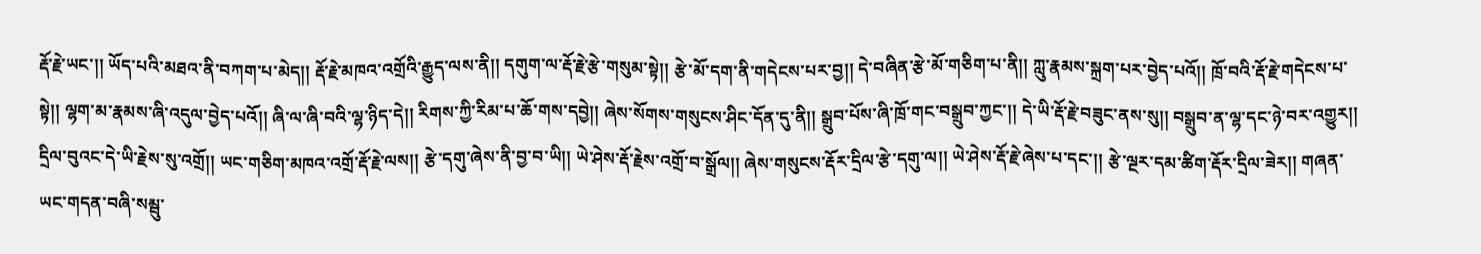རྡོ་རྗེ་ཡང་།། ཡོད་པའི་མཐའ་ནི་བཀག་པ་མེད།། རྡོ་རྗེ་མཁའ་འགྲོའི་རྒྱུད་ལས་ནི།། དགུག་ལ་རྡོ་རྗེ་རྩེ་གསུམ་སྟེ།། རྩེ་མོ་དག་ནི་གདེངས་པར་བྱ།། དེ་བཞིན་རྩེ་མོ་གཅིག་པ་ནི།། ཀླུ་རྣམས་སྐྲག་པར་བྱེད་པའོ།། ཁྲོ་བའི་རྡོ་རྗེ་གདེངས་པ་སྟེ།། ལྷག་མ་རྣམས་ཞི་འདུལ་བྱེད་པའོ།། ཞི་ལ་ཞི་བའི་ལྷ་ཉིད་དེ།། རིགས་ཀྱི་རིམ་པ་ཆོ་གས་དབྱེ།། ཞེས་སོགས་གསུངས་ཤིང་དོན་དུ་ནི།། སྒྲུབ་པོས་ཞི་ཁྲོ་གང་བསྒྲུབ་ཀྱང་།། དེ་ཡི་རྡོ་རྗེ་བཟུང་ནས་སུ།། བསྒྲུབ་ན་ལྷ་དང་ཉེ་བར་འགྱུར།།
དྲིལ་བུའང་དེ་ཡི་རྗེས་སུ་འགྲོ།། ཡང་གཅིག་མཁའ་འགྲོ་རྡོ་རྗེ་ལས།། རྩེ་དགུ་ཞེས་ནི་བྱ་བ་ཡི།། ཡེ་ཤེས་རྡོ་རྗེས་འགྲོ་བ་སྒྲོལ།། ཞེས་གསུངས་རྡོར་དྲིལ་རྩེ་དགུ་ལ།། ཡེ་ཤེས་རྡོ་རྗེ་ཞེས་པ་དང་།། རྩེ་ལྔར་དམ་ཚིག་རྡོར་དྲིལ་ཟེར།། གཞན་ཡང་གདན་བཞི་སམྦུ་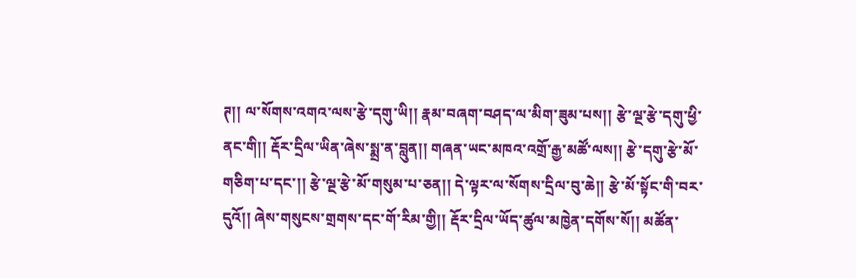ཊ།། ལ་སོགས་འགའ་ལས་རྩེ་དགུ་ཡི།། རྣམ་བཞག་བཤད་ལ་མིག་ཟུམ་པས།། རྩེ་ལྔ་རྩེ་དགུ་ཕྱི་ནང་གི།། རྡོར་དྲིལ་ཡིན་ཞེས་སྨྲ་ན་བླུན།། གཞན་ཡང་མཁའ་འགྲོ་རྒྱ་མཚོ་ལས།། རྩེ་དགུ་རྩེ་མོ་གཅིག་པ་དང་།། རྩེ་ལྔ་རྩེ་མོ་གསུམ་པ་ཅན།། དེ་ལྟར་ལ་སོགས་དྲིལ་བུ་ཆེ།། རྩེ་མོ་སྟོང་གི་བར་དུའོ།། ཞེས་གསུངས་གྲགས་དང་གོ་རིམ་གྱི།། རྡོར་དྲིལ་ཡོད་ཚུལ་མཁྱེན་དགོས་སོ།། མཚོན་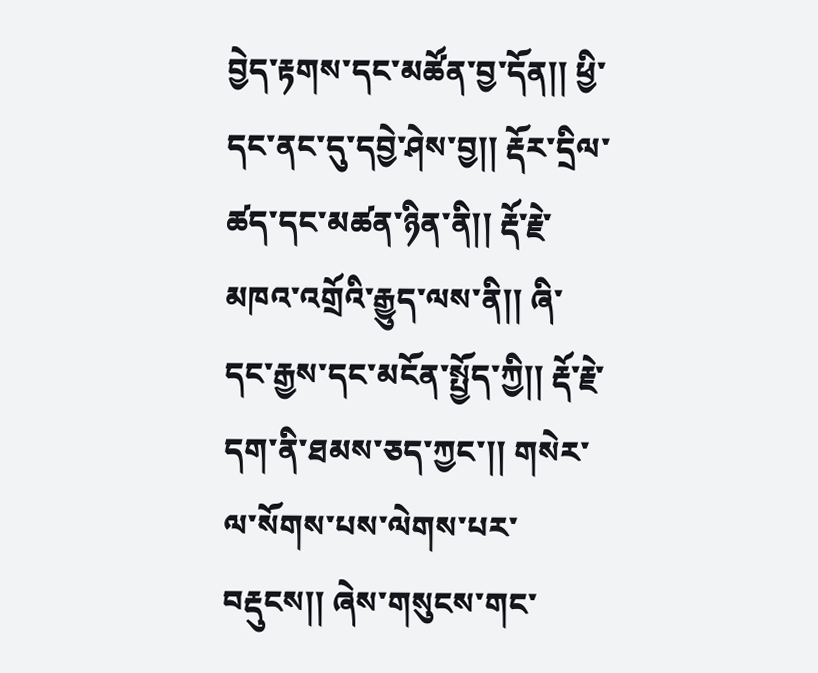བྱེད་རྟགས་དང་མཚོན་བྱ་དོན།། ཕྱི་དང་ནང་དུ་དབྱེ་ཤེས་བྱ།། རྡོར་དྲིལ་ཚད་དང་མཚན་ཉིན་ནི།། རྡོ་རྗེ་མཁའ་འགྲོའི་རྒྱུད་ལས་ནི།། ཞི་དང་རྒྱས་དང་མངོན་སྤྱོད་ཀྱི།། རྡོ་རྗེ་དག་ནི་ཐམས་ཅད་ཀྱང་།། གསེར་ལ་སོགས་པས་ལེགས་པར་བརྡུངས།། ཞེས་གསུངས་གང་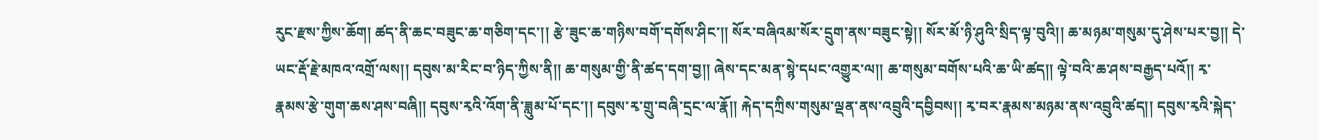རུང་རྫས་ཀྱིས་ཆོག། ཚད་ནི་ཆང་བཟུང་ཆ་གཅིག་དང་།། རྩེ་ཟུང་ཆ་གཉིས་བགོ་དགོས་ཤིང་།། སོར་བཞིའམ་སོར་དྲུག་ནས་བཟུང་སྟེ།། སོར་མོ་ཉི་ཤུའི་སྲིད་ལྟ་བུའི།། ཆ་མཉམ་གསུམ་དུ་ཤེས་པར་བྱ།། དེ་ཡང་རྡོ་རྗེ་མཁའ་འགྲོ་ལས།། དབུས་མ་རིང་བ་ཉིད་ཀྱིས་ནི།། ཆ་གསུམ་གྱི་ནི་ཚད་དག་བྱ།། ཞེས་དང་མན་སྙེ་དཔང་འགྱུར་ལ།། ཆ་གསུམ་བགོས་པའི་ཆ་ཡི་ཚད།། ལྟེ་བའི་ཆ་ཤས་བརྒྱད་པའོ།། རྭ་རྣམས་རྩེ་གུག་ཆས་ཤས་བཞི།། དབུས་རྭའི་འོག་ནི་ཟླུམ་པོ་དང་།། དབུས་རྭ་གྲུ་བཞི་དྲང་ལ་རྣོ།། རྐེད་དཀྲིས་གསུམ་ལྡན་ནས་འབྲུའི་དབྱིབས།། རྭ་བར་རྣམས་མཉམ་ནས་འབྲུའི་ཚད།། དབུས་རྭའི་སྐེད་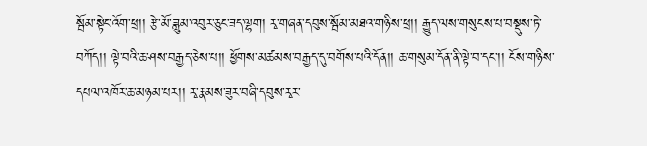སྦོམ་སྟེང་འོག་ཕྲ།། རྩེ་མོ་ཟླུམ་འབུར་ཅུང་ཟད་ལྷག། རྭ་གཞན་དབུས་སྦོམ་མཐའ་གཉིས་ཕྲ།། རྒྱུད་ལས་གསུངས་པ་བསྡུས་ཏེ་བཀོད།། ལྟེ་བའི་ཆ་ཤས་བརྒྱད་ཅེས་པ།། ཕྱོགས་མཚམས་བརྒྱད་དུ་བགོས་པའི་དོན།། ཆ་གསུམ་དོན་ནི་ལྟེ་བ་དང་།། ངོས་གཉིས་དཔལ་འཁོར་ཆ་མཉམ་པར།། རྭ་རྣམས་ཟུར་བཞི་དབུས་རྭར་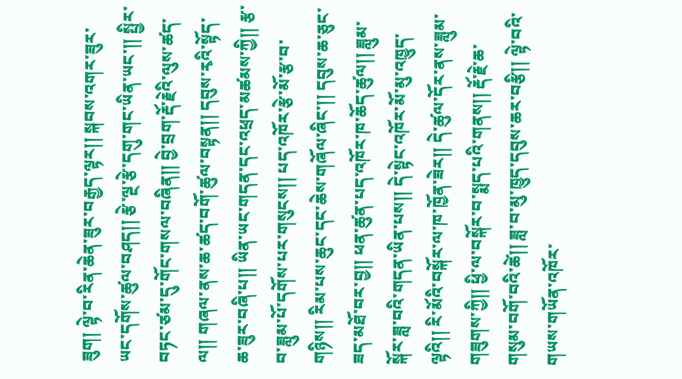ཟུག། ལྟེ་བ་རིན་ཆེན་ཟུར་བརྒྱད་ལྟར།། སྐབས་འགར་ཟུར་ཡང་དགོས་ཚུལ་བཤད།། རྩེ་ལྔ་རྩེ་དགུ་གང་ཡིན་ཡང་།། སྤྱིར་བཏང་ཙམ་དུ་གོང་གསལ་བཞིན།། བྱེ་བྲག་རྡོ་རྗེའི་ལུས་ཚད་ལ།། གཞལ་ནས་ཆ་ཚད་བགོ་ཚུལ་བསྟན།། དབུས་རྭའི་སྟོད་ཆ་ཟུར་བཞི་པ།། ཡིན་ཡང་གདན་དང་འཕྲད་མཚམས་ཀྱི།། རྩ་བ་ཟླུམ་པོ་དགོས་པར་གསུངས།། པད་འཁོར་རྩེ་མོ་རྩ་བ་གཉིས།། རིམ་པས་ཆུང་དང་ཆེས་གཞོལ་ཞིང་།། དབུས་ཆ་ཅུང་ཟད་མཐོ་བར་བྱ།། ཕན་ཚུན་པད་འཁོར་ཁ་ཆོད་ཚུལ།། ཟླུམ་སྐོར་ཟླ་བའི་གདན་ཡིན་པས།། དེ་སྟེང་འཁོར་མོ་མུ་འཁྱུད་ལྟའི།། རི་མོའི་བསྐོར་ལ་ཁ་ཁྱོན་ཟེར།། དེ་ཚུལ་དོར་ནས་ཟླུམ་གཟུགས་ཀྱི།། ཕྱི་ལ་བསྐོར་བ་སྨད་པའི་གནས།། རྡོ་རྗེ་ཆ་གསུམ་བགོ་བའི་ཚེ།། ཟླ་བ་མུ་ཁྱུད་དབུས་ཆར་བརྩི།། ལྟེ་བའི་གཡས་གཡོན་འཁོར་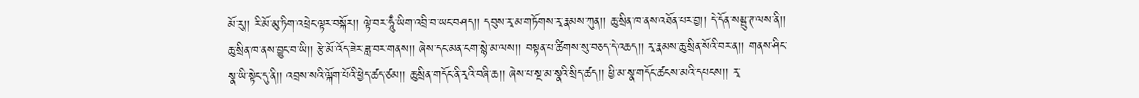མོ་རུ།། རི་མོ་མུ་ཏིག་འཕྲེང་ལྟར་བསྐོར།། ལྟེ་བར་ཧཱུྃ་ཡིག་འབྲི་བ་ཡང་བཤད།། དབུས་རྭ་མ་གཏོགས་རྭ་རྣམས་ཀུན།། ཆུ་སྲིན་ཁ་ནས་འཐོན་པར་བྱ།། དེ་དོན་སམྦུ་ཊ་ལས་ནི།། ཆུ་སྲིན་ཁ་ནས་བྱུང་བ་ཡི།། རྩེ་མོ་འོད་ཟེར་ཟླ་བར་གནས།། ཞེས་དང་མན་ངག་སྙེ་མ་ལས།། བསྟན་པ་ཚིགས་སུ་བཅད་དེ་འཆད།། རྭ་རྣམས་ཆུ་སྲིན་སོའི་བར་ན།། གནས་ཤིང་སྣ་ཡི་སྟེང་དུ་ནི།། འབྲས་སའི་ལྐོག་པོའི་ཕྱེད་ཚད་ཙམ།། ཆུ་སྲིན་གདོང་ནི་རྭའི་བཞི་ཆ།། ཞེས་པ་སྔ་མ་སྣའི་སྲིད་ཚད།། ཕྱི་མ་སྣ་གདོང་ཚངས་མའི་དཔངས།། རྭ་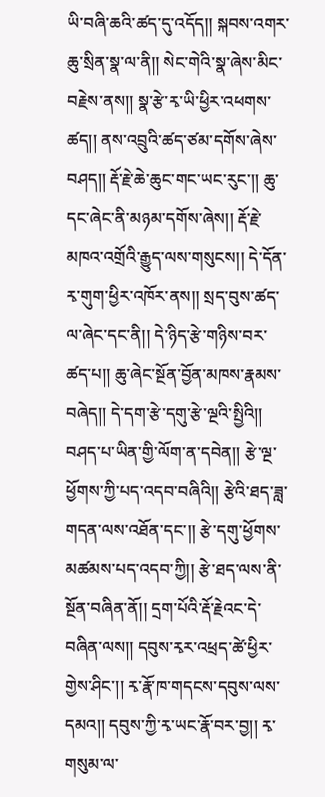ཡི་བཞི་ཆའི་ཚད་དུ་འདོད།། སྐབས་འགར་ཆུ་སྲིན་སྣ་ལ་ནི།། སེང་གེའི་སྣ་ཞེས་མིང་བརྗེས་ནས།། སྣ་རྩེ་རྭ་ཡི་ཕྱིར་འཕགས་ཚད།། ནས་འབྲུའི་ཚད་ཙམ་དགོས་ཞེས་བཤད།། རྡོ་རྗེ་ཆེ་ཆུང་གང་ཡང་རུང་།། ཆུ་དང་ཞེང་ནི་མཉམ་དགོས་ཞེས།། རྡོ་རྗེ་མཁའ་འགྲོའི་རྒྱུད་ལས་གསུངས།། དེ་དོན་རྭ་གུག་ཕྱིར་འཁོར་ནས།། སྲད་བུས་ཚད་ལ་ཞེང་དང་ནི།། དེ་ཉིད་རྩེ་གཉིས་བར་ཚད་པ།། ཆུ་ཞེང་སྔོན་བྱོན་མཁས་རྣམས་བཞེད།། དེ་དག་རྩེ་དགུ་རྩེ་ལྔའི་སྤྱིའི།། བཤད་པ་ཡིན་གྱི་ལོག་ན་དབེན།། རྩེ་ལྔ་ཕྱོགས་ཀྱི་པད་འདབ་བཞིའི།། རྩེའི་ཐད་ཟླ་གདན་ལས་འཐོན་དང་།། རྩེ་དགུ་ཕྱོགས་མཚམས་པད་འདབ་ཀྱི།། རྩེ་ཐད་ལས་ནི་སྔོན་བཞིན་ནོ།། དྲག་པོའི་རྡོ་རྗེའང་དེ་བཞིན་ལས།། དབུས་རྭར་འཕྲད་ཚེ་ཕྱིར་གྱེས་ཤིང་།། རྭ་རྣོ་ཁ་གདངས་དབུས་ལས་དམའ།། དབུས་ཀྱི་རྭ་ཡང་རྣོ་བར་བྱ།། རྭ་གསུམ་ལ་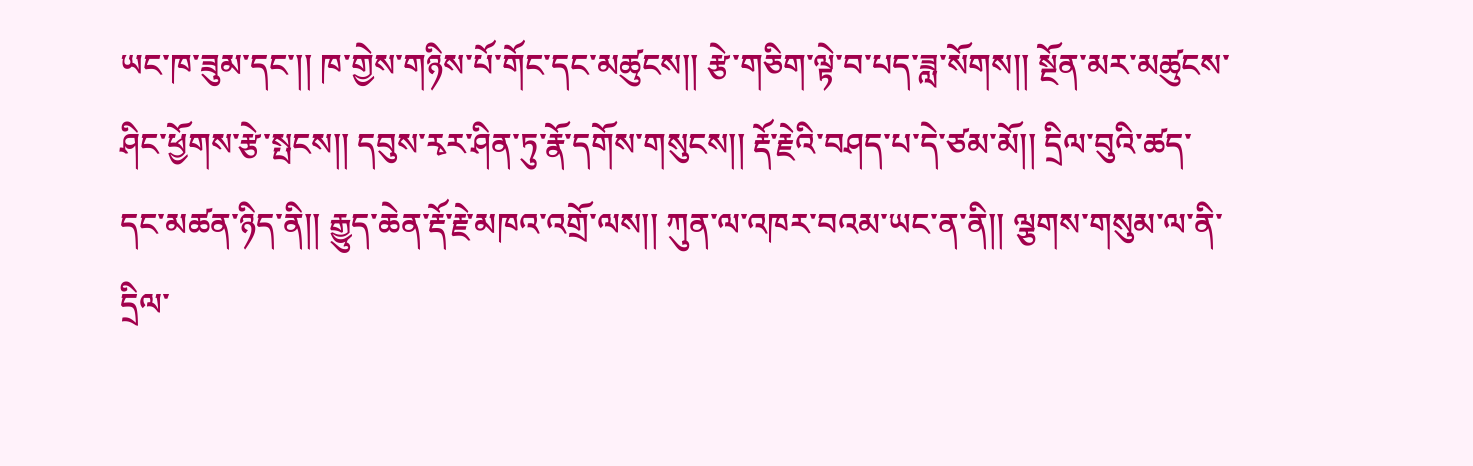ཡང་ཁ་ཟུམ་དང་།། ཁ་གྱེས་གཉིས་པོ་གོང་དང་མཚུངས།། རྩེ་གཅིག་ལྟེ་བ་པད་ཟླ་སོགས།། སྔོན་མར་མཚུངས་ཤིང་ཕྱོགས་རྩེ་སྤངས།། དབུས་རྭར་ཤིན་ཏུ་རྣོ་དགོས་གསུངས།། རྡོ་རྗེའི་བཤད་པ་དེ་ཙམ་མོ།། དྲིལ་བུའི་ཚད་དང་མཚན་ཉིད་ནི།། རྒྱུད་ཆེན་རྡོ་རྗེ་མཁའ་འགྲོ་ལས།། ཀུན་ལ་འཁར་བའམ་ཡང་ན་ནི།། ལྕགས་གསུམ་ལ་ནི་དྲིལ་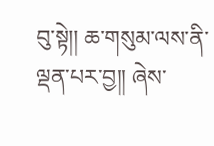བུ་སྟེ།། ཆ་གསུམ་ལས་ནི་ལྡན་པར་བྱ།། ཞེས་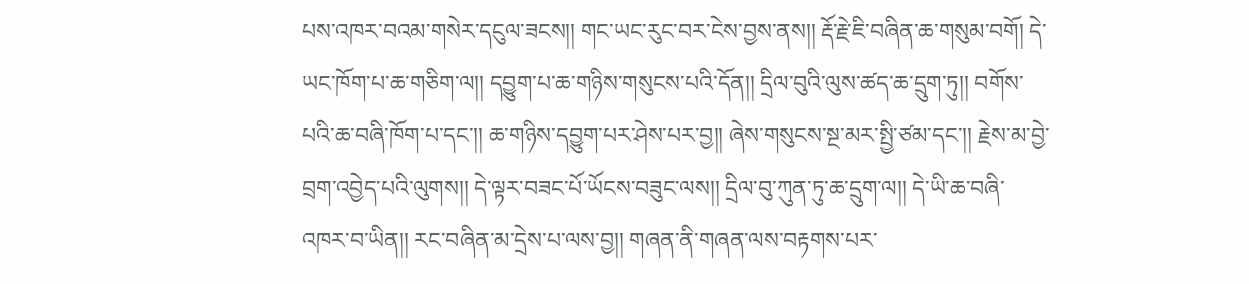པས་འཁར་བའམ་གསེར་དངུལ་ཟངས།། གང་ཡང་རུང་བར་ངེས་བྱས་ནས།། རྡོ་རྗེ་ཇི་བཞིན་ཆ་གསུམ་བགོ། དེ་ཡང་ཁོག་པ་ཆ་གཅིག་ལ།། དབྱུག་པ་ཆ་གཉིས་གསུངས་པའི་དོན།། དྲིལ་བུའི་ལུས་ཚད་ཆ་དྲུག་ཏུ།། བགོས་པའི་ཆ་བཞི་ཁོག་པ་དང་།། ཆ་གཉིས་དབྱུག་པར་ཤེས་པར་བྱ།། ཞེས་གསུངས་སྔ་མར་སྤྱི་ཙམ་དང་།། རྗེས་མ་བྱེ་བྲག་འབྱེད་པའི་ལུགས།། དེ་ལྟར་བཟང་པོ་ཡོངས་བཟུང་ལས།། དྲིལ་བུ་ཀུན་ཏུ་ཆ་དྲུག་ལ།། དེ་ཡི་ཆ་བཞི་འཁར་བ་ཡིན།། རང་བཞིན་མ་དྲེས་པ་ལས་བྱ།། གཞན་ནི་གཞན་ལས་བརྟགས་པར་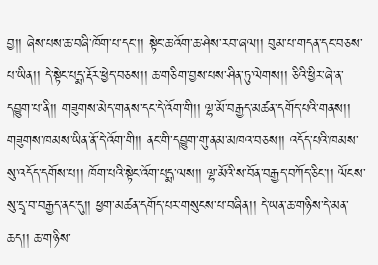བྱ།། ཞེས་པས་ཆ་བཞི་ཁོག་པ་དང་།། སྟེང་ཆ་འོག་ཆ་ཤེས་རབ་ཞལ།། བུམ་པ་གདན་དང་བཅས་པ་ཡིན།། དེ་སྟེང་པདྨ་རྡོར་ཕྱེད་བཅས།། ཆ་གཅིག་བྱས་པས་ཤིན་ཏུ་ལེགས།། ཅིའི་ཕྱིར་ཞེ་ན་དབྱུག་པ་ནི།། གཟུགས་མེད་གནས་དང་དེ་འོག་གི།། ལྷ་མོ་བརྒྱད་མཚན་དགོད་པའི་གནས།། གཟུགས་ཁམས་ཡིན་ནོ་དེ་འོག་གི།། ནང་གི་དབྱུག་གུ་ནམ་མཁའ་བཅས།། འདོད་པའི་ཁམས་སུ་འདོད་དགོས་པ།། ཁོག་པའི་སྟེང་འོག་པདྨ་ལས།། ལྷ་མོའི་ས་བོན་བརྒྱད་བཀོད་ཅིང་།། ལོངས་སུ་དྲྭ་བ་བརྒྱད་ནང་དུ།། ཕྱག་མཚན་དགོད་པར་གསུངས་པ་བཞིན།། དེ་ཡན་ཆ་གཉིས་དེ་མན་ཆད།། ཆ་གཉིས་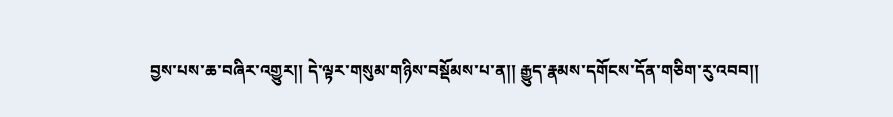བྱས་པས་ཆ་བཞིར་འགྱུར།། དེ་ལྟར་གསུམ་གཉིས་བསྡོམས་པ་ན།། རྒྱུད་རྣམས་དགོངས་དོན་གཅིག་རུ་འབབ།།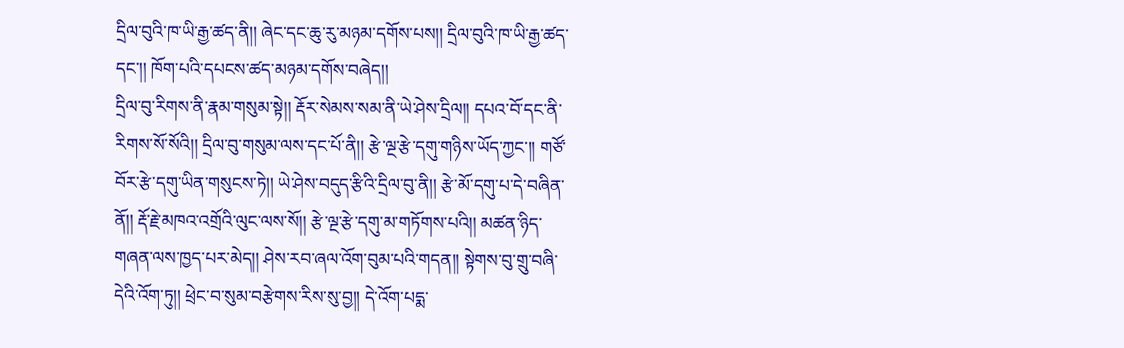དྲིལ་བུའི་ཁ་ཡི་རྒྱ་ཚད་ནི།། ཞེང་དང་ཆུ་རུ་མཉམ་དགོས་པས།། དྲིལ་བུའི་ཁ་ཡི་རྒྱ་ཚད་དང་།། ཁོག་པའི་དཔངས་ཚད་མཉམ་དགོས་བཞེད།།
དྲིལ་བུ་རིགས་ནི་རྣམ་གསུམ་སྟེ།། རྡོར་སེམས་སམ་ནི་ཡེ་ཤེས་དྲིལ།། དཔའ་བོ་དང་ནི་རིགས་སོ་སོའི།། དྲིལ་བུ་གསུམ་ལས་དང་པོ་ནི།། རྩེ་ལྔ་རྩེ་དགུ་གཉིས་ཡོད་ཀྱང་།། གཙོ་བོར་རྩེ་དགུ་ཡིན་གསུངས་ཏེ།། ཡེ་ཤེས་བདུད་རྩིའི་དྲིལ་བུ་ནི།། རྩེ་མོ་དགུ་པ་དེ་བཞིན་ནོ།། རྡོ་རྗེ་མཁའ་འགྲོའི་ལུང་ལས་སོ།། རྩེ་ལྔ་རྩེ་དགུ་མ་གཏོགས་པའི།། མཚན་ཉིད་གཞན་ལས་ཁྱད་པར་མེད།། ཤེས་རབ་ཞལ་འོག་བུམ་པའི་གདན།། སྟེགས་བུ་གྲུ་བཞི་དེའི་འོག་ཏུ།། ཕྲེང་བ་སུམ་བརྩེགས་རིས་སུ་བྱ།། དེ་འོག་པདྨ་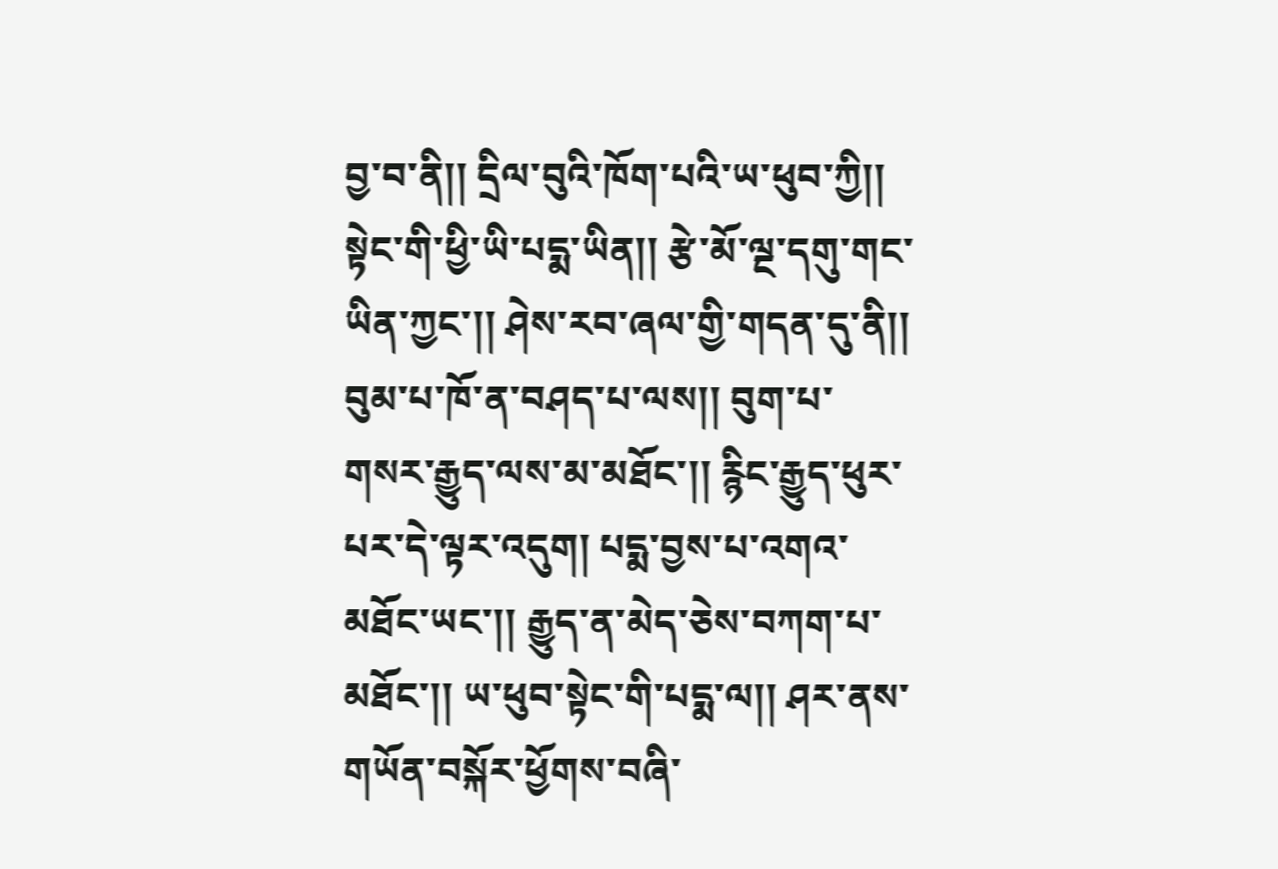བྱ་བ་ནི།། དྲིལ་བུའི་ཁོག་པའི་ཡ་ཕུབ་ཀྱི།། སྟེང་གི་ཕྱི་ཡི་པདྨ་ཡིན།། རྩེ་མོ་ལྔ་དགུ་གང་ཡིན་ཀྱང་།། ཤེས་རབ་ཞལ་གྱི་གདན་དུ་ནི།། བུམ་པ་ཁོ་ན་བཤད་པ་ལས།། བུག་པ་གསར་རྒྱུད་ལས་མ་མཐོང་།། རྙིང་རྒྱུད་ཕུར་པར་དེ་ལྟར་འདུག། པདྨ་བྱས་པ་འགའ་མཐོང་ཡང་།། རྒྱུད་ན་མེད་ཅེས་བཀག་པ་མཐོང་།། ཡ་ཕུབ་སྟེང་གི་པདྨ་ལ།། ཤར་ནས་གཡོན་བསྐོར་ཕྱོགས་བཞི་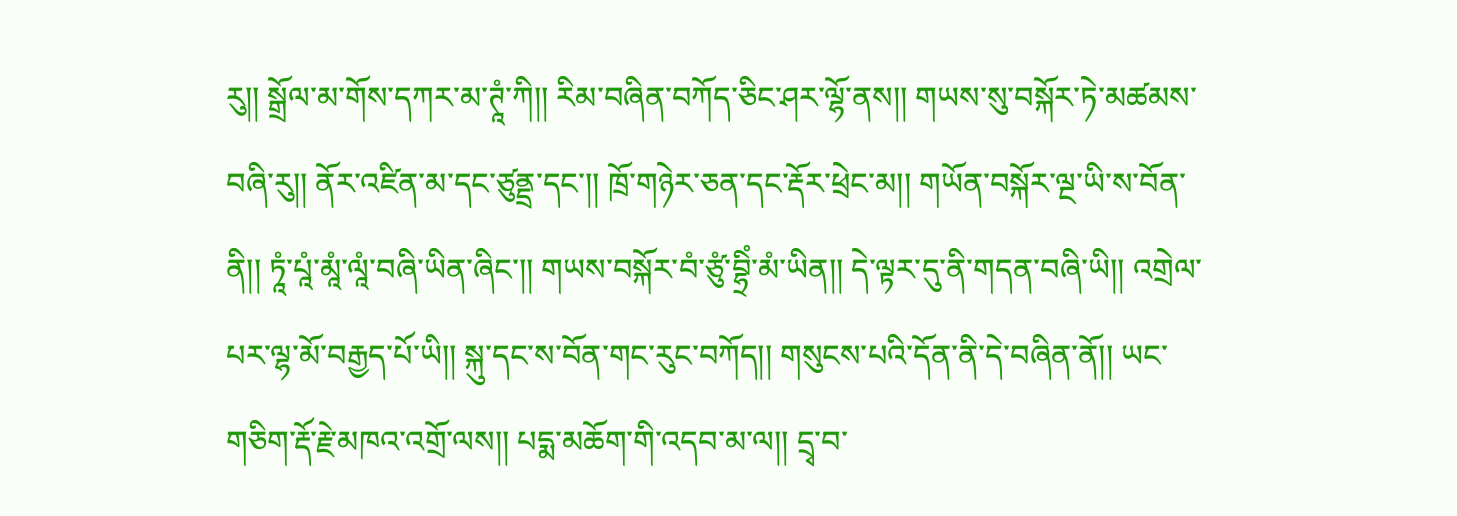རུ།། སྒྲོལ་མ་གོས་དཀར་མ་ཊཱཾ་ཀི།། རིམ་བཞིན་བཀོད་ཅིང་ཤར་ལྷོ་ནས།། གཡས་སུ་བསྐོར་ཏེ་མཚམས་བཞི་རུ།། ནོར་འཛིན་མ་དང་ཙུནྡྲ་དང་།། ཁྲོ་གཉེར་ཅན་དང་རྡོར་ཕྲེང་མ།། གཡོན་བསྐོར་ལྔ་ཡི་ས་བོན་ནི།། ཏཱཾ་པཱཾ་མཱཾ་ལཱཾ་བཞི་ཡིན་ཞིང་།། གཡས་བསྐོར་བཾ་ཙུཾ་བྷྲིཾ་མཾ་ཡིན།། དེ་ལྟར་དུ་ནི་གདན་བཞི་ཡི།། འགྲེལ་པར་ལྷ་མོ་བརྒྱད་པོ་ཡི།། སྐུ་དང་ས་བོན་གང་རུང་བཀོད།། གསུངས་པའི་དོན་ནི་དེ་བཞིན་ནོ།། ཡང་གཅིག་རྡོ་རྗེ་མཁའ་འགྲོ་ལས།། པདྨ་མཆོག་གི་འདབ་མ་ལ།། དྲྭ་བ་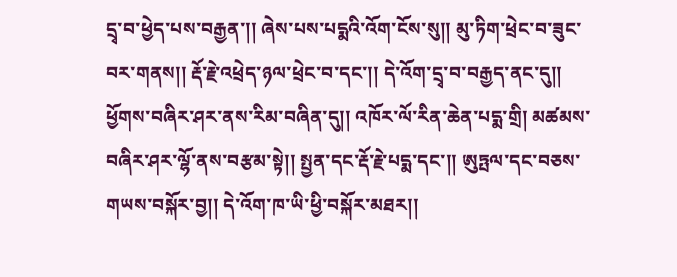དྲྭ་བ་ཕྱེད་པས་བརྒྱན་།། ཞེས་པས་པདྨའི་འོག་ངོས་སུ།། མུ་ཏིག་ཕྲེང་བ་ཟུང་བར་གནས།། རྡོ་རྗེ་འཕྲེད་ཉལ་ཕྲེང་བ་དང་།། དེ་འོག་དྲྭ་བ་བརྒྱད་ནང་དུ།། ཕྱོགས་བཞིར་ཤར་ནས་རིམ་བཞིན་དུ།། འཁོར་ལོ་རིན་ཆེན་པདྨ་གྲི། མཚམས་བཞིར་ཤར་ལྷོ་ནས་བརྩམ་སྟེ།། སྤྱན་དང་རྡོ་རྗེ་པདྨ་དང་།། ཨུཏྤལ་དང་བཅས་གཡས་བསྐོར་བྱ།། དེ་འོག་ཁ་ཡི་ཕྱི་བསྐོར་མཐར།།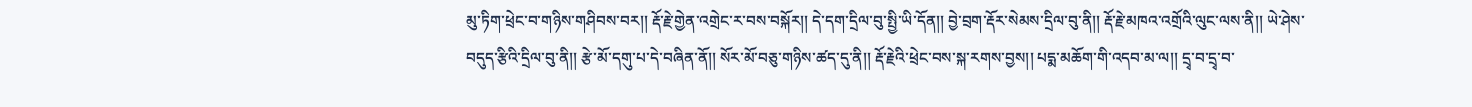མུ་ཏིག་ཕྲེང་བ་གཉིས་གཤིབས་བར།། རྡོ་རྗེ་གྱེན་འགྲེང་ར་བས་བསྐོར།། དེ་དག་དྲིལ་བུ་སྤྱི་ཡི་དོན།། བྱེ་བྲག་རྡོར་སེམས་དྲིལ་བུ་ནི།། རྡོ་རྗེ་མཁའ་འགྲོའི་ལུང་ལས་ནི།། ཡེ་ཤེས་བདུད་རྩིའི་དྲིལ་བུ་ནི།། རྩེ་མོ་དགུ་པ་དེ་བཞིན་ནོ།། སོར་མོ་བཅུ་གཉིས་ཚད་དུ་ནི།། རྡོ་རྗེའི་ཕྲེང་བས་སྐ་རགས་བྱས།། པདྨ་མཆོག་གི་འདབ་མ་ལ།། དྲྭ་བ་དྲྭ་བ་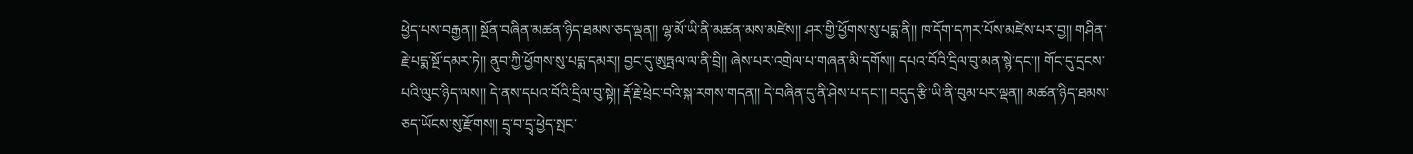ཕྱེད་པས་བརྒྱན།། སྔོན་བཞིན་མཚན་ཉིད་ཐམས་ཅད་ལྡན།། ལྷ་མོ་ཡི་ནི་མཚན་མས་མཛེས།། ཤར་གྱི་ཕྱོགས་སུ་པདྨ་ནི།། ཁ་དོག་དཀར་པོས་མཛེས་པར་བྱ།། གཤིན་རྗེ་པདྨ་སྔོ་དམར་ཏེ།། ནུབ་ཀྱི་ཕྱོགས་སུ་པདྨ་དམར།། བྱང་དུ་ཨུཏྤལ་ལ་ནི་བྲི།། ཞེས་པར་འགྲེལ་པ་གཞན་མི་དགོས།། དཔའ་བོའི་དྲིལ་བུ་མན་སྙེ་དང་།། གོང་དུ་དྲངས་པའི་ལུང་ཉིད་ལས།། དེ་ནས་དཔའ་བོའི་དྲིལ་བུ་སྟེ།། རྡོ་རྗེ་ཕྲེང་བའི་སྐ་རགས་གདན།། དེ་བཞིན་དུ་ནི་ཤེས་པ་དང་།། བདུད་རྩི་ཡི་ནི་བུམ་པར་ལྡན།། མཚན་ཉིད་ཐམས་ཅད་ཡོངས་སུ་རྫོགས།། དྲྭ་བ་དྲྭ་ཕྱེད་སྤང་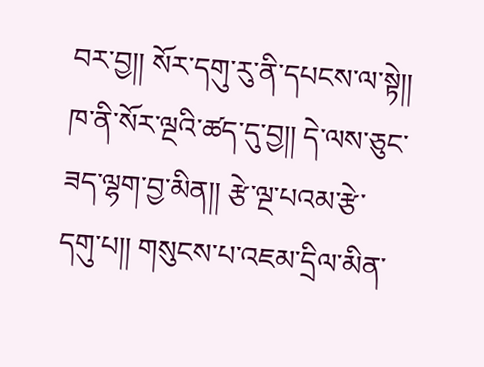བར་བྱ།། སོར་དགུ་རུ་ནི་དཔངས་ལ་སྟེ།། ཁ་ནི་སོར་ལྔའི་ཚད་དུ་བྱ།། དེ་ལས་ཅུང་ཟད་ལྷག་བྱ་མིན།། རྩེ་ལྔ་པའམ་རྩེ་དགུ་པ།། གསུངས་པ་འཇམ་དྲིལ་མིན་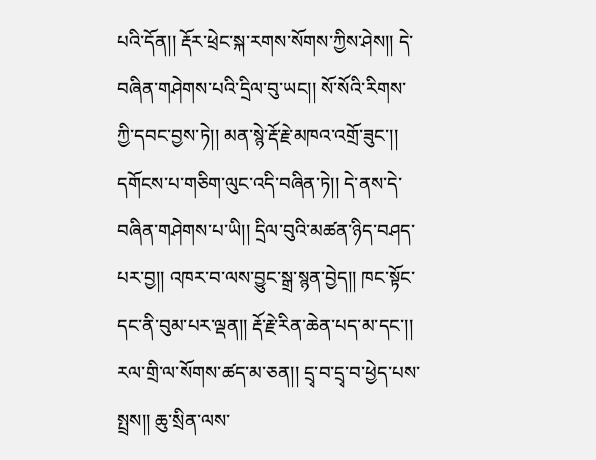པའི་དོན།། རྡོར་ཕྲེང་སྐ་རགས་སོགས་ཀྱིས་ཤེས།། དེ་བཞིན་གཤེགས་པའི་དྲིལ་བུ་ཡང།། སོ་སོའི་རིགས་ཀྱི་དབང་བྱས་ཏེ།། མན་སྙེ་རྡོ་རྗེ་མཁའ་འགྲོ་ཟུང་།། དགོངས་པ་གཅིག་ལུང་འདི་བཞིན་ཏེ།། དེ་ནས་དེ་བཞིན་གཤེགས་པ་ཡི།། དྲིལ་བུའི་མཚན་ཉིད་བཤད་པར་བྱ།། འཁར་བ་ལས་བྱུང་སྒྲ་སྙན་བྱེད།། ཁང་སྟོང་དང་ནི་བུམ་པར་ལྡན།། རྡོ་རྗེ་རིན་ཆེན་པད་མ་དང་།། རལ་གྲི་ལ་སོགས་ཚད་མ་ཅན།། དྲྭ་བ་དྲྭ་བ་ཕྱེད་པས་སྤྲས།། ཆུ་སྲིན་ལས་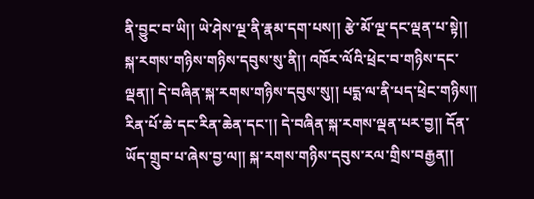ནི་བྱུང་བ་ཡི།། ཡེ་ཤེས་ལྔ་ནི་རྣམ་དག་པས།། རྩེ་མོ་ལྔ་དང་ལྡན་པ་སྟེ།། སྐ་རགས་གཉིས་གཉིས་དབུས་སུ་ནི།། འཁོར་ལོའི་ཕྲེང་བ་གཉིས་དང་ལྡན།། དེ་བཞིན་སྐ་རགས་གཉིས་དབུས་སུ།། པདྨ་ལ་ནི་པད་ཕྲེང་གཉིས།། རིན་པོ་ཆེ་དང་རིན་ཆེན་དང་།། དེ་བཞིན་སྐ་རགས་ལྡན་པར་བྱ།། དོན་ཡོད་གྲུབ་པ་ཞེས་བྱ་ལ།། སྐ་རགས་གཉིས་དབུས་རལ་གྲིས་བརྒྱན།།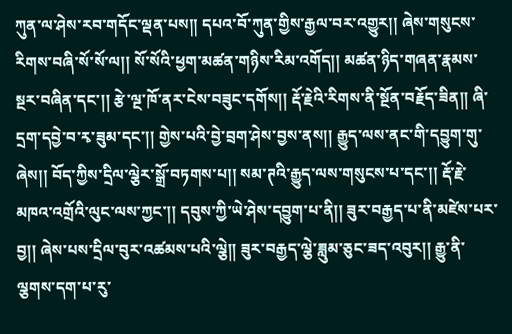ཀུན་ལ་ཤེས་རབ་གདོང་ལྡན་པས།། དཔའ་བོ་ཀུན་གྱིས་རྒྱལ་བར་འགྱུར།། ཞེས་གསུངས་རིགས་བཞི་སོ་སོ་ལ།། སོ་སོའི་ཕྱག་མཚན་གཉིས་རིམ་འགོད།། མཚན་ཉིད་གཞན་རྣམས་སྔར་བཞིན་དང་།། རྩེ་ལྔ་ཁོ་ནར་ངེས་བཟུང་དགོས།། རྡོ་རྗེའི་རིགས་ནི་སྔོན་བརྗོད་ཟིན།། ཞི་དྲག་དབྱེ་བ་རྭ་ཟུམ་དང་།། གྱེས་པའི་བྱེ་བྲག་ཤེས་བྱས་ནས།། རྒྱུད་ལས་ནང་གི་དབྱུག་གུ་ཞེས།། བོད་ཀྱིས་དྲིལ་ལྕེར་སྒྲོ་བཏགས་པ།། སམ་ཊའི་རྒྱུད་ལས་གསུངས་པ་དང་།། རྡོ་རྗེ་མཁའ་འགྲོའི་ལུང་ལས་ཀྱང་།། དབུས་ཀྱི་ཡེ་ཤེས་དབྱུག་པ་ནི།། ཟུར་བརྒྱད་པ་ནི་མཛེས་པར་བྱ།། ཞེས་པས་དྲིལ་བུར་འཚམས་པའི་ལྕེ།། ཟུར་བརྒྱད་ལྕེ་ཟླུམ་ཅུང་ཟད་འབུར།། རྒྱུ་ནི་ལྕགས་དག་པ་རུ་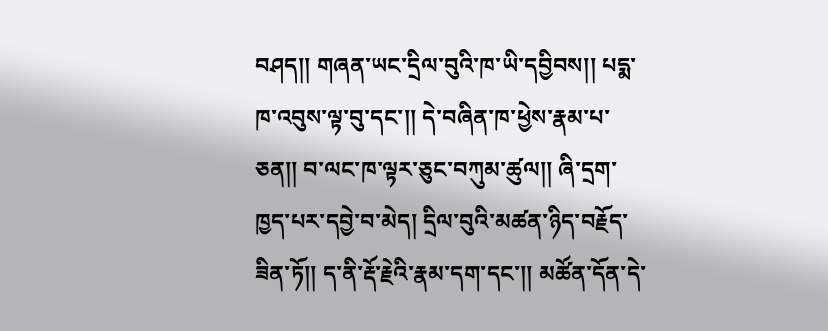བཤད།། གཞན་ཡང་དྲིལ་བུའི་ཁ་ཡི་དབྱིབས།། པདྨ་ཁ་འབུས་ལྟ་བུ་དང་།། དེ་བཞིན་ཁ་ཕྱེས་རྣམ་པ་ཅན།། བ་ལང་ཁ་ལྟར་ཅུང་བཀུམ་ཚུལ།། ཞི་དྲག་ཁྱད་པར་དབྱེ་བ་མེད། དྲིལ་བུའི་མཚན་ཉིད་བརྗོད་ཟིན་ཏོ།། ད་ནི་རྡོ་རྗེའི་རྣམ་དག་དང་།། མཚོན་དོན་དེ་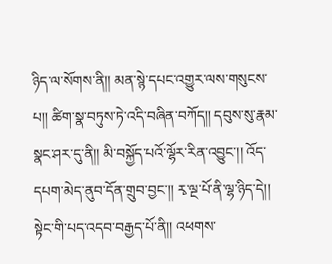ཉིད་ལ་སོགས་ནི།། མན་སྙེ་དཔང་འགྱུར་ལས་གསུངས་པ།། ཚིག་སྣ་བཏུས་ཏེ་འདི་བཞིན་བཀོད།། དབུས་སུ་རྣམ་སྣང་ཤར་དུ་ནི།། མི་བསྐྱོད་པའོ་ལྷོར་རིན་འབྱུང་།། འོད་དཔག་མེད་ནུབ་དོན་གྲུབ་བྱང་།། རྭ་ལྔ་པོ་ནི་ལྷ་ཉིད་དེ།། སྟེང་གི་པད་འདབ་བརྒྱད་པོ་ནི།། འཕགས་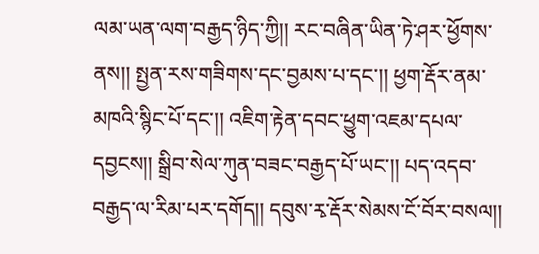ལམ་ཡན་ལག་བརྒྱད་ཉིད་ཀྱི།། རང་བཞིན་ཡིན་ཏེ་ཤར་ཕྱོགས་ནས།། སྤྱན་རས་གཟིགས་དང་བྱམས་པ་དང་།། ཕྱག་རྡོར་ནམ་མཁའི་སྙིང་པོ་དང་།། འཇིག་རྟེན་དབང་ཕྱུག་འཇམ་དཔལ་དབྱངས།། སྒྲིབ་སེལ་ཀུན་བཟང་བརྒྱད་པོ་ཡང་།། པད་འདབ་བརྒྱད་ལ་རིམ་པར་དགོད།། དབུས་རྭ་རྡོར་སེམས་ངོ་བོར་བསལ།།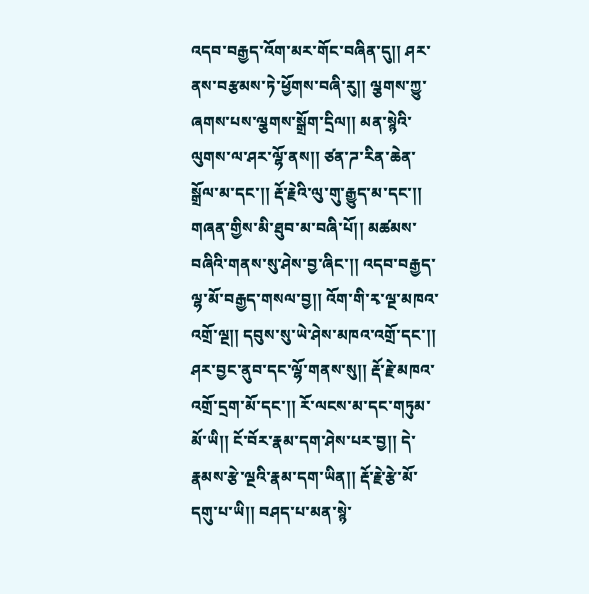འདབ་བརྒྱད་འོག་མར་གོང་བཞིན་དུ།། ཤར་ནས་བརྩམས་ཏེ་ཕྱོགས་བཞི་རུ།། ལྕགས་ཀྱུ་ཞགས་པས་ལྕགས་སྒྲོག་དྲིལ།། མན་སྙེའི་ལུགས་ལ་ཤར་ལྷོ་ནས།། ཙན་ཌ་རིན་ཆེན་སྒྲོལ་མ་དང་།། རྡོ་རྗེའི་ལུ་གུ་རྒྱུད་མ་དང་།། གཞན་གྱིས་མི་ཐུབ་མ་བཞི་པོ།། མཚམས་བཞིའི་གནས་སུ་ཤེས་བྱ་ཞིང་།། འདབ་བརྒྱད་ལྷ་མོ་བརྒྱད་གསལ་བྱ།། འོག་གི་རྭ་ལྔ་མཁའ་འགྲོ་ལྔ།། དབུས་སུ་ཡེ་ཤེས་མཁའ་འགྲོ་དང་།། ཤར་བྱང་ནུབ་དང་ལྷོ་གནས་སུ།། རྡོ་རྗེ་མཁའ་འགྲོ་དྲག་མོ་དང་།། རོ་ལངས་མ་དང་གཏུམ་མོ་ཡི།། ངོ་བོར་རྣམ་དག་ཤེས་པར་བྱ།། དེ་རྣམས་རྩེ་ལྔའི་རྣམ་དག་ཡིན།། རྡོ་རྗེ་རྩེ་མོ་དགུ་པ་ཡི།། བཤད་པ་མན་སྙེ་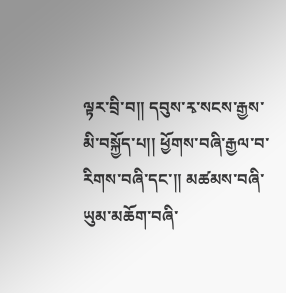ལྟར་བྲི་བ།། དབུས་རྭ་སངས་རྒྱས་མི་བསྐྱོད་པ།། ཕྱོགས་བཞི་རྒྱལ་བ་རིགས་བཞི་དང་།། མཚམས་བཞི་ཡུམ་མཆོག་བཞི་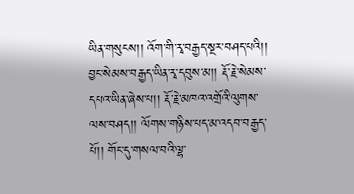ཡིན་གསུངས།། འོག་གི་རྭ་བརྒྱད་སྔར་བཤད་པའི།། བྱང་སེམས་བརྒྱད་ཡིན་རྭ་དབུས་མ།། རྡོ་རྗེ་སེམས་དཔའ་ཡིན་ཞེས་པ།། རྡོ་རྗེ་མཁའ་འགྲོའི་ལུགས་ལས་བཤད།། ལོགས་གཉིས་པད་མ་འདབ་བརྒྱད་པོ།། གོང་དུ་གསལ་བའི་ལྷ་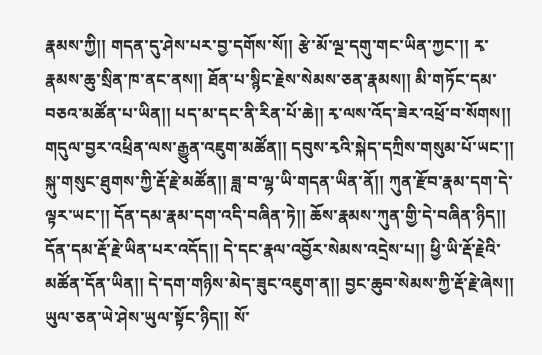རྣམས་ཀྱི།། གདན་དུ་ཤེས་པར་བྱ་དགོས་སོ།། རྩེ་མོ་ལྔ་དགུ་གང་ཡིན་ཀྱང་།། རྭ་རྣམས་ཆུ་སྲིན་ཁ་ནང་ནས།། ཐོན་པ་སྙིང་རྗེས་སེམས་ཅན་རྣམས།། མི་གཏོང་དམ་བཅའ་མཚོན་པ་ཡིན།། པད་མ་དང་ནི་རིན་པོ་ཆེ།། རྭ་ལས་འོད་ཟེར་འཕྲོ་བ་སོགས།། གདུལ་བྱར་འཕྲིན་ལས་རྒྱུན་འཇུག་མཚོན།། དབུས་རྭའི་སྐེད་དཀྲིས་གསུམ་པོ་ཡང་།། སྐུ་གསུང་ཐུགས་ཀྱི་རྡོ་རྗེ་མཚོན།། ཟླ་བ་ལྷ་ཡི་གདན་ཡིན་ནོ།། ཀུན་རྫོབ་རྣམ་དག་དེ་ལྟར་ཡང་།། དོན་དམ་རྣམ་དག་འདི་བཞིན་ཏེ།། ཆོས་རྣམས་ཀུན་གྱི་དེ་བཞིན་ཉིད།། དོན་དམ་རྡོ་རྗེ་ཡིན་པར་འདོད།། དེ་དང་རྣལ་འབྱོར་སེམས་འདྲེས་པ།། ཕྱི་ཡི་རྡོ་རྗེའི་མཚོན་དོན་ཡིན།། དེ་དག་གཉིས་མེད་ཟུང་འཇུག་ན།། བྱང་ཆུབ་སེམས་ཀྱི་རྡོ་རྗེ་ཞེས།། ཡུལ་ཅན་ཡེ་ཤེས་ཡུལ་སྟོང་ཉིད།། སོ་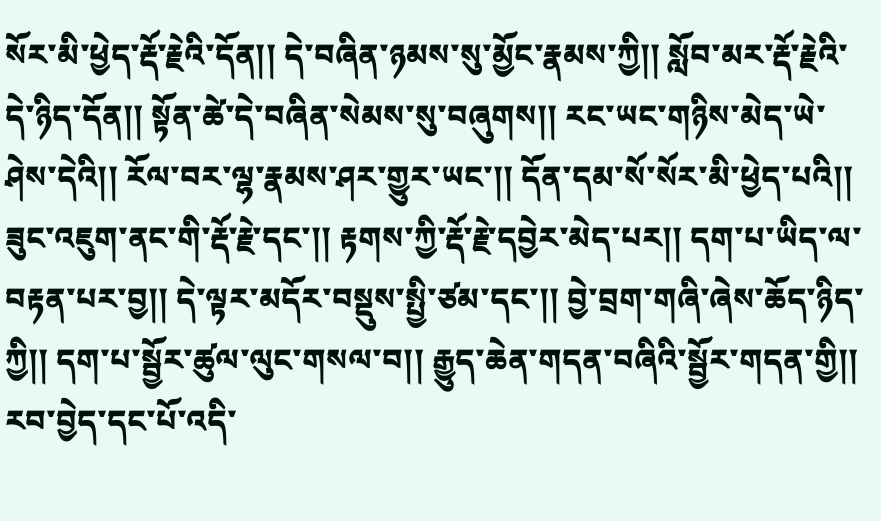སོར་མི་ཕྱེད་རྡོ་རྗེའི་དོན།། དེ་བཞིན་ཉམས་སུ་མྱོང་རྣམས་ཀྱི།། སློབ་མར་རྡོ་རྗེའི་དེ་ཉིད་དོན།། སྟོན་ཚེ་དེ་བཞིན་སེམས་སུ་བཞུགས།། རང་ཡང་གཉིས་མེད་ཡེ་ཤེས་དེའི།། རོལ་བར་ལྷ་རྣམས་ཤར་གྱུར་ཡང་།། དོན་དམ་སོ་སོར་མི་ཕྱེད་པའི།། ཟུང་འཇུག་ནང་གི་རྡོ་རྗེ་དང་།། རྟགས་ཀྱི་རྡོ་རྗེ་དབྱེར་མེད་པར།། དག་པ་ཡིད་ལ་བརྟན་པར་བྱ།། དེ་ལྟར་མདོར་བསྡུས་སྤྱི་ཙམ་དང་།། བྱེ་བྲག་གཞི་ཞེས་ཆོད་ཉིད་ཀྱི།། དག་པ་སྦྱོར་ཚུལ་ལུང་གསལ་བ།། རྒྱུད་ཆེན་གདན་བཞིའི་སྦྱོར་གདན་གྱི།། རབ་བྱེད་དང་པོ་འདི་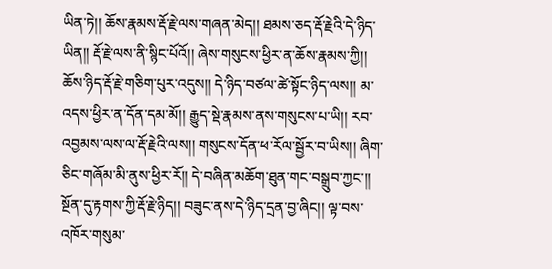ཡིན་ཏེ།། ཆོས་རྣམས་རྡོ་རྗེ་ལས་གཞན་མེད།། ཐམས་ཅད་རྡོ་རྗེའི་དེ་ཉིད་ཡིན།། རྡོ་རྗེ་ལས་ནི་སྙིང་པོའོ།། ཞེས་གསུངས་ཕྱིར་ན་ཆོས་རྣམས་ཀྱི།། ཆོས་ཉིད་རྡོ་རྗེ་གཅིག་པུར་འདུས།། དེ་ཉིད་བཙལ་ཚེ་སྟོང་ཉིད་ལས།། མ་འདས་ཕྱིར་ན་དོན་དམ་མོ།། རྒྱུད་སྡེ་རྣམས་ནས་གསུངས་པ་ཡི།། རབ་འབྱམས་ལས་ལ་རྡོ་རྗེའི་ལས།། གསུངས་དོན་ཕ་རོལ་སྦྱོར་བ་ཡིས།། ཞིག་ཅིང་གཞོམ་མི་ནུས་ཕྱིར་རོ།། དེ་བཞིན་མཆོག་ཐུན་གང་བསྒྲུབ་ཀྱང་།། སྔོན་དུ་རྟགས་ཀྱི་རྡོ་རྗེ་ཉིད།། བཟུང་ནས་དེ་ཉིད་དྲན་བྱ་ཞིང།། ལྟ་བས་འཁོར་གསུམ་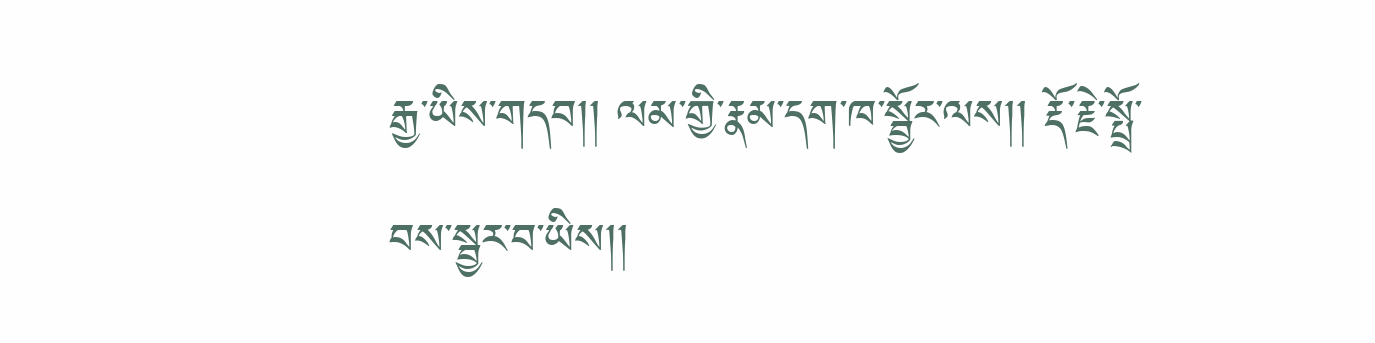རྒྱ་ཡིས་གདབ།། ལམ་གྱི་རྣམ་དག་ཁ་སྦྱོར་ལས།། རྡོ་རྗེ་སྤྲོ་བས་སྦྱར་བ་ཡིས།།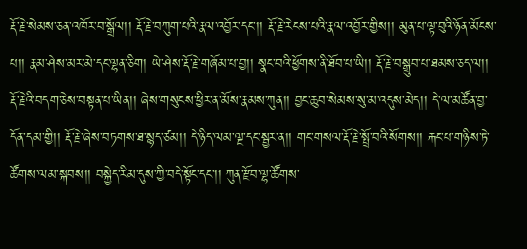རྡོ་རྗེ་སེམས་ཅན་འཁོར་བ་སྒྲོལ།། རྡོ་རྗེ་བཀུག་པའི་རྣལ་འབྱོར་དང་།། རྡོ་རྗེ་རེངས་པའི་རྣལ་འབྱོར་གྱིས།། མུན་པ་ལྟ་བུའི་ཉོན་མོངས་པ།། རྣམ་ཤེས་མར་མེ་དང་ལྷན་ཅིག། ཡེ་ཤེས་རྡོ་རྗེ་གཞོམ་པ་བྱ།། སྣང་བའི་ཕྱོགས་ནི་ཐོབ་པ་ཡི།། རྡོ་རྗེ་བསྒྲུབ་པ་ཐམས་ཅད་ལ།། རྡོ་རྗེའི་བདག་ཅེས་བསྟན་པ་ཡིན།། ཞེས་གསུངས་ཕྱིར་ན་མོས་རྣམས་ཀུན།། བྱང་ཆུབ་སེམས་སུ་མ་འདུས་མེད།། དེ་ལ་མཚོན་བྱ་དོན་དམ་གྱི།། རྡོ་རྗེ་ཞེས་བཏགས་ཐ་སྙད་ཙམ།། དེ་ཉིད་ལམ་ལྔ་དང་སྦྱར་ན།། གང་གསལ་རྡོ་རྗེ་སྤྲོ་བའི་སོགས།། རྐང་པ་གཉིས་ཏེ་ཚོགས་ལམ་སྐབས།། བསྐྱེད་རིམ་དུས་ཀྱི་བདེ་སྟོང་དང་།། ཀུན་རྫོབ་ལྷ་ཚོགས་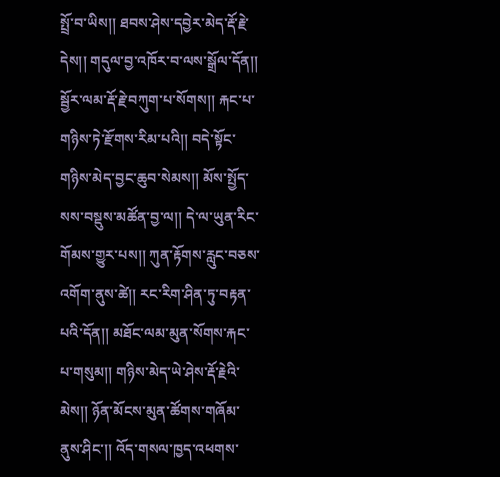སྤྲོ་བ་ཡིས།། ཐབས་ཤེས་དབྱེར་མེད་རྡོ་རྗེ་དེས།། གདུལ་བྱ་འཁོར་བ་ལས་སྒྲོལ་དོན།། སྦྱོར་ལམ་རྡོ་རྗེ་བཀུག་པ་སོགས།། རྐང་པ་གཉིས་ཏེ་རྫོགས་རིམ་པའི།། བདེ་སྟོང་གཉིས་མེད་བྱང་ཆུབ་སེམས།། མོས་སྤྱོད་སས་བསྡུས་མཚོན་བྱ་ལ།། དེ་ལ་ཡུན་རིང་གོམས་གྱུར་པས།། ཀུན་རྟོགས་རླུང་བཅས་འགོག་ནུས་ཚེ།། རང་རིག་ཤིན་ཏུ་བརྟན་པའི་དོན།། མཐོང་ལམ་མུན་སོགས་རྐང་པ་གསུམ།། གཉིས་མེད་ཡེ་ཤེས་རྡོ་རྗེའི་མེས།། ཉོན་མོངས་མུན་ཚོགས་གཞོམ་ནུས་ཤིང་།། འོད་གསལ་ཁྱད་འཕགས་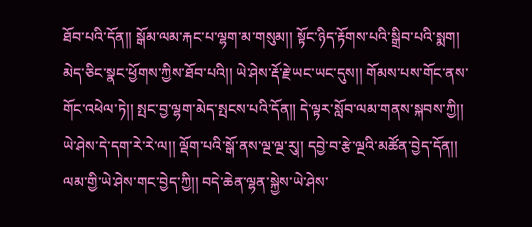ཐོབ་པའི་དོན།། སྒོམ་ལམ་རྐང་པ་ལྷག་མ་གསུམ།། སྟོང་ཉིད་རྟོགས་པའི་སྒྲིབ་པའི་སྨག། མེད་ཅིང་སྣང་ཕྱོགས་ཀྱིས་ཐོབ་པའི།། ཡེ་ཤེས་རྡོ་རྗེ་ཡང་ཡང་དུས།། གོམས་པས་གོང་ནས་གོང་འཕེལ་ཏེ།། སྤང་བྱ་ལྷག་མེད་སྤངས་པའི་དོན༎ དེ་ལྟར་སློབ་ལམ་གནས་སྐབས་ཀྱི།། ཡེ་ཤེས་དེ་དག་རེ་རེ་ལ།། ལྡོག་པའི་སྒོ་ནས་ལྔ་ལྔ་རུ།། དབྱེ་བ་རྩེ་ལྔའི་མཚོན་བྱེད་དོན།། ལམ་གྱི་ཡེ་ཤེས་གང་བྱེད་ཀྱི།། བདེ་ཆེན་ལྷན་སྐྱེས་ཡེ་ཤེས་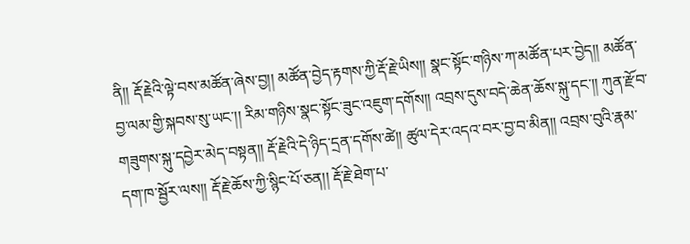ནི།། རྡོ་རྗེའི་ལྟེ་བས་མཚོན་ཞེས་བྱ།། མཚོན་བྱེད་རྟགས་ཀྱི་རྡོ་རྗེ་ཡིས།། སྣང་སྟོང་གཉིས་ཀ་མཚོན་པར་བྱེད།། མཚོན་བྱ་ལམ་གྱི་སྐབས་སུ་ཡང་།། རིམ་གཉིས་སྣང་སྟོང་ཟུང་འཇུག་དགོས།། འབྲས་དུས་བདེ་ཆེན་ཆོས་སྐུ་དང་།། ཀུན་རྫོབ་གཟུགས་སྐུ་དབྱེར་མེད་བསྟན།། རྡོ་རྗེའི་དེ་ཉིད་དྲན་དགོས་ཚེ།། ཚུལ་དེར་འདའ་བར་བྱ་བ་མིན།། འབྲས་བུའི་རྣམ་དག་ཁ་སྦྱོར་ལས།། རྡོ་རྗེ་ཆོས་ཀྱི་སྙིང་པོ་ཅན།། རྡོ་རྗེ་ཐེག་པ་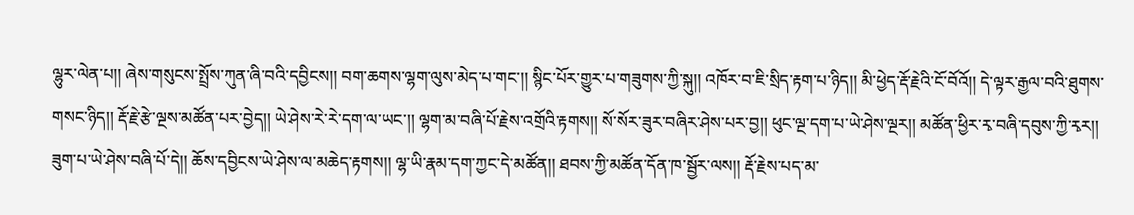ལྷུར་ལེན་པ།། ཞེས་གསུངས་སྤྲོས་ཀུན་ཞི་བའི་དབྱིངས།། བག་ཆགས་ལྷག་ལུས་མེད་པ་གང་།། སྙིང་པོར་གྱུར་པ་གཟུགས་ཀྱི་སྐུ།། འཁོར་བ་ཇི་སྲིད་རྟག་པ་ཉིད།། མི་ཕྱེད་རྡོ་རྗེའི་ངོ་བོའོ།། དེ་ལྟར་རྒྱལ་བའི་ཐུགས་གསང་ཉིད།། རྡོ་རྗེ་རྩེ་ལྔས་མཚོན་པར་བྱེད།། ཡེ་ཤེས་རེ་རེ་དག་ལ་ཡང་།། ལྷག་མ་བཞི་པོ་རྗེས་འགྲོའི་རྟགས།། སོ་སོར་ཟུར་བཞིར་ཤེས་པར་བྱ།། ཕུང་ལྔ་དག་པ་ཡེ་ཤེས་ལྔར།། མཚོན་ཕྱིར་རྭ་བཞི་དབུས་ཀྱི་རྭར།། ཟུག་པ་ཡེ་ཤེས་བཞི་པོ་དེ།། ཆོས་དབྱིངས་ཡེ་ཤེས་ལ་མཆེད་རྟགས།། ལྷ་ཡི་རྣམ་དག་ཀྱང་དེ་མཚོན།། ཐབས་ཀྱི་མཚོན་དོན་ཁ་སྦྱོར་ལས།། རྡོ་རྗེས་པད་མ་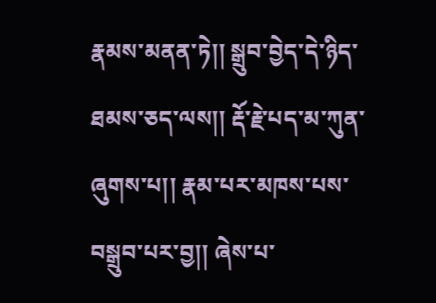རྣམས་མནན་ཏེ།། སྒྲུབ་བྱེད་དེ་ཉིད་ཐམས་ཅད་ལས།། རྡོ་རྗེ་པད་མ་ཀུན་ཞུགས་པ།། རྣམ་པར་མཁས་པས་བསྒྲུབ་པར་བྱ།། ཞེས་པ་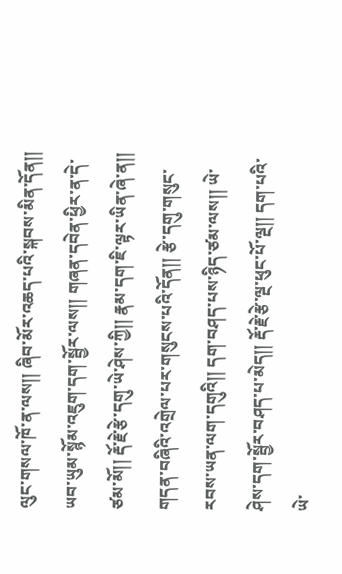ལུང་གསལ་ཁོ་ན་ལས།། ཞིབ་མོར་འཆད་པའི་སྐབས་མིན་དོན།། ཡབ་ཡུམ་སྙོམ་འཇུག་དག་སྦྱོར་ལས།། གཞན་དབེན་ཕྱིར་ན་དེ་ཙམ་མོ།། རྡོ་རྗེ་རྩེ་དགུ་ཡེ་ཤེས་ཀྱི།། རྣམ་དག་ཇི་ལྟར་ཡིན་ཞེ་ན།། གདན་བཞིའི་འགྲེལ་པར་གསུངས་པའི་དོན།། རྩེ་དགུ་གསུང་རབས་ཡན་ལག་དགུའི།། དག་བཤད་པས་ཉིད་ཙམ་ལས།། ཡེ་ཤེས་དག་སྦྱོར་བཤད་པ་མེད།། རྡོ་རྗེ་རྩེ་ལྔ་ཕུང་པོ་ལྔ།། དག་པའི་ཡེ་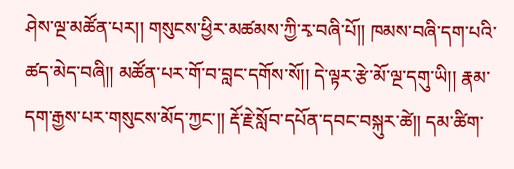ཤེས་ལྔ་མཚོན་པར།། གསུངས་ཕྱིར་མཚམས་ཀྱི་རྭ་བཞི་པོ།། ཁམས་བཞི་དག་པའི་ཚད་མེད་བཞི།། མཚོན་པར་གོ་བ་བླང་དགོས་སོ།། དེ་ལྟར་རྩེ་མོ་ལྔ་དགུ་ཡི།། རྣམ་དག་རྒྱས་པར་གསུངས་མོད་ཀྱང་།། རྡོ་རྗེ་སློབ་དཔོན་དབང་བསྐུར་ཚེ།། དམ་ཚིག་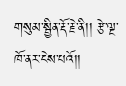གསུམ་སྦྱིན་རྡོ་རྗེ་ནི།། རྩེ་ལྔ་ཁོ་ནར་ངེས་པའོ།།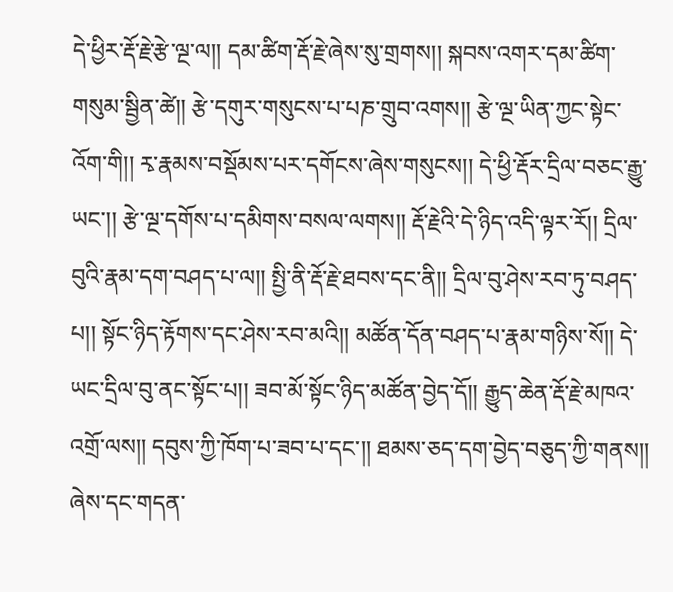དེ་ཕྱིར་རྡོ་རྗེ་རྩེ་ལྔ་ལ།། དམ་ཚིག་རྡོ་རྗེ་ཞེས་སུ་གྲགས།། སྐབས་འགར་དམ་ཚིག་གསུམ་སྦྱིན་ཚེ།། རྩེ་དགུར་གསུངས་པ་པཎ་གྲུབ་འགས།། རྩེ་ལྔ་ཡིན་ཀྱང་སྟེང་འོག་གི།། རྭ་རྣམས་བསྡོམས་པར་དགོངས་ཞེས་གསུངས།། དེ་ཕྱི་རྡོར་དྲིལ་བཅང་རྒྱུ་ཡང་།། རྩེ་ལྔ་དགོས་པ་དམིགས་བསལ་ལགས།། རྡོ་རྗེའི་དེ་ཉིད་འདི་ལྟར་རོ།། དྲིལ་བུའི་རྣམ་དག་བཤད་པ་ལ།། སྤྱི་ནི་རྡོ་རྗེ་ཐབས་དང་ནི།། དྲིལ་བུ་ཤེས་རབ་ཏུ་བཤད་པ།། སྟོང་ཉིད་རྟོགས་དང་ཤེས་རབ་མའི།། མཚོན་དོན་བཤད་པ་རྣམ་གཉིས་སོ།། དེ་ཡང་དྲིལ་བུ་ནང་སྟོང་པ།། ཟབ་མོ་སྟོང་ཉིད་མཚོན་བྱེད་དོ།། རྒྱུད་ཆེན་རྡོ་རྗེ་མཁའ་འགྲོ་ལས།། དབུས་ཀྱི་ཁོག་པ་ཟབ་པ་དང་།། ཐམས་ཅད་དག་བྱེད་བཅུད་ཀྱི་གནས།། ཞེས་དང་གདན་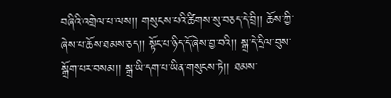བཞིའི་འགྲེལ་པ་ལས།། གསུངས་པའི་ཚིགས་སུ་བཅད་དེ་བྲི།། ཆོས་ཀྱི་ཞེས་པ་ཆོས་ཐམས་ཅད།། སྟོང་པ་ཉིད་དོ་ཞེས་བྱ་བའི།། སྒྲ་དེ་དྲིལ་བུས་སྒྲོག་པར་བསམ།། སྒྲ་ཡི་དག་པ་ཡིན་གསུངས་ཏེ།། ཐམས་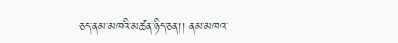ཅད་ནམ་མཁའི་མཚན་ཉིད་ཅན།། ནམ་མཁའ་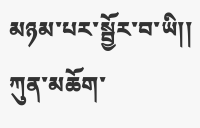མཉམ་པར་སྦྱོར་བ་ཡི།། ཀུན་མཆོག་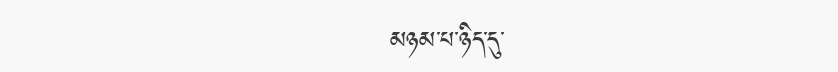མཉམ་པ་ཉིད་དུ་